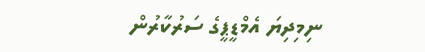ނިމިދިޔަ އެމްޑީޕީގެ ސަރުކާރުން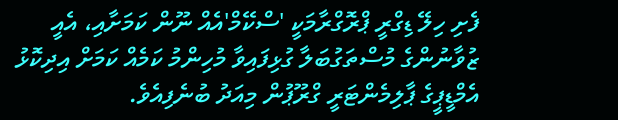ފެށި ހިލޭ ޑިގްރީ ޕްރޮގްރާމަކީ 'ސްކޭމް'އެއް ނޫން ކަމަށާއި، އެއީ ޒުވާނުންގެ މުސްތަގުބަލާ ގުޅިފައިވާ މުހިންމު ކަމެއް ކަމަށް އިދިކޮޅު އެމްޑީޕީގެ ޕާލިމެންޓަރީ ގްރޫޕުން މިއަދު ބުނެފިއެވެ.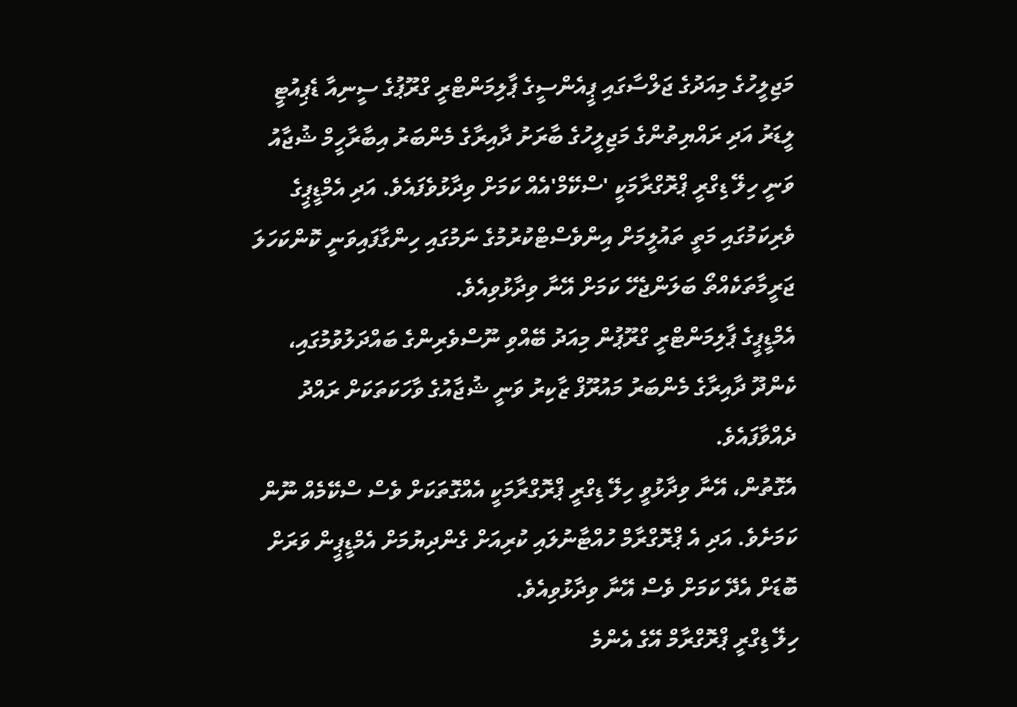މަޖިލީހުގެ މިއަދުގެ ޖަލްސާގައި ޕީއެންސީގެ ޕާލިމަންޓްރީ ގްރޫޕުގެ ސީނިއާ ޑެޕިއުޓީ ލީޑަރު އަދި ރައްޔިތުންގެ މަޖިލީހުގެ ބާރަށު ދާއިރާގެ މެންބަރު އިބާރާހީމް ޝުޖާއު ވަނީ ހިލޭ ޑިގްރީ ޕްރޮގްރާމަކީ 'ސްކޭމް'އެއް ކަމަށް ވިދާޅުވެފައެވެ. އަދި އެމްޑީޕީގެ ވެރިކަމުގައި މަތީ ތައުލީމަށް އިންވެސްޓްކުރުމުގެ ނަމުގައި ހިންގާފައިވަނީ ކޮންކަހަލަ ޖަރީމާތަކެއްތޯ ބަލަންޖެހޭ ކަމަށް އޭނާ ވިދާޅުވިއެވެ.
އެމްޑީޕީގެ ޕާލިމަންޓްރީ ގްރޫޕުން މިއަދު ބޭއްވި ނޫސްވެރިންގެ ބައްދަލުވުމުގައި، ކެންދޫ ދާއިރާގެ މެންބަރު މައުރޫފް ޒާކިރު ވަނީ ޝުޖާއުގެ ވާހަކަތަކަށް ރައްދު ދެއްވާފައެވެ.
އެގޮތުން، އޭނާ ވިދާޅުވީ ހިލޭ ޑިގްރީ ޕްރޮގްރާމަކީ އެއްގޮތަކަށް ވެސް ސްކޭމެއް ނޫން ކަމަށެވެ. އަދި އެ ޕްރޮގްރާމް ހުއްޓާނުލައި ކުރިއަށް ގެންދިޔުމަށް އެމްޑީޕީން ވަރަށް ބޮޑަށް އެދޭ ކަމަށް ވެސް އޭނާ ވިދާޅުވިއެވެ.
ހިލޭ ޑިގްރީ ޕްރޮގްރާމް އޭގެ އެންމެ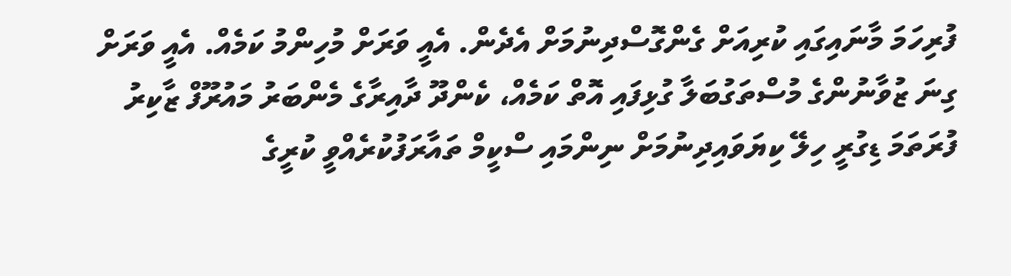ފުރިހަމަ މާނައިގައި ކުރިއަށް ގެންގޮސްދިނުމަށް އެދެން. އެއީ ވަރަށް މުހިންމު ކަމެއް. އެއީ ވަރަށް ގިނަ ޒުވާނުންގެ މުސްތަގުބަލާ ގުޅިފައި އޮތް ކަމެއް، ކެންދޫ ދާއިރާގެ މެންބަރު މައުރޫފް ޒާކިރު
ފުރަތަމަ ޑިގުރީ ހިލޭ ކިޔަވައިދިނުމަށް ނިންމައި ސްކީމް ތައާރަފުކުރެއްވީ ކުރީގެ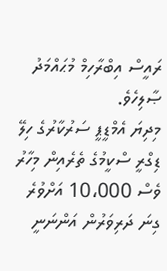ރައީސް އިބްރާހިމް މުޙައްމަދު ޞާލިހެވެ.
މިދިޔަ އެމްޑީޕީ ސަރުކާރުގެ ހިލޭ ޑިގްރީ ސްކީމުގެ ތެރެއިން މިހާރު ވެސް 10،000 އަށްވުރެ ގިނަ ދަރިވަރުން އަންނަނީ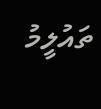ތައުލީމު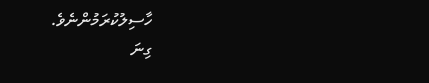ހާސިލުކުރަމުންނެވެ.
ގިނަ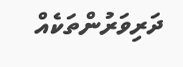ދަރިވަރުންތަކެއް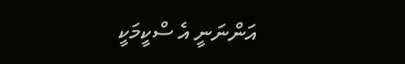އަންނަނީ އެ ސްކީމަކީ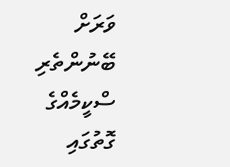ވަރަށް ބޭނުންތެރި ސްކީމެއްގެ ގޮތުގައި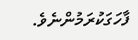ފާހަގަކުރަމުންނެވެ.